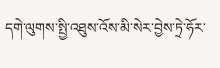དགེ་ལུགས་སྤྱི་འཐུས་འོས་མི་སེར་བྱེས་ཏྲེ་ཧོར་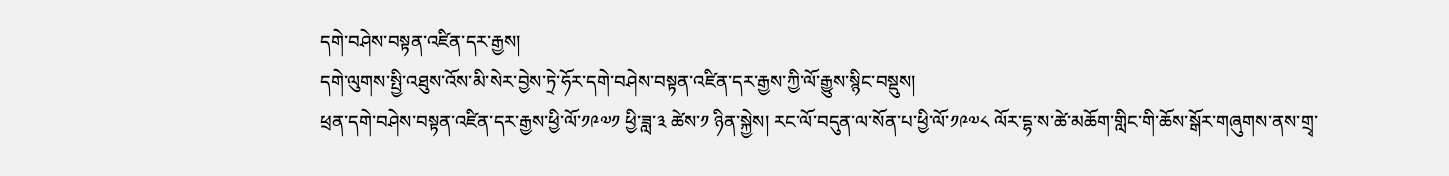དགེ་བཤེས་བསྟན་འཛིན་དར་རྒྱས།
དགེ་ལུགས་སྤྱི་འཐུས་འོས་མི་སེར་བྱེས་ཏྲེ་ཧོར་དགེ་བཤེས་བསྟན་འཛིན་དར་རྒྱས་ཀྱི་ལོ་རྒྱུས་སྙིང་བསྡུས།
ཕྲན་དགེ་བཤེས་བསྟན་འཛིན་དར་རྒྱས་ཕྱི་ལོ་༡༩༧༡ ཕྱི་ཟླ་༣ ཚེས་༡ ཉིན་སྐྱེས། རང་ལོ་བདུན་ལ་སོན་པ་ཕྱི་ལོ་༡༩༧༨ ལོར་དྷ་ས་ཚེ་མཆོག་གླིང་གི་ཆོས་སྒོར་གཞུགས་ནས་གྲྭ་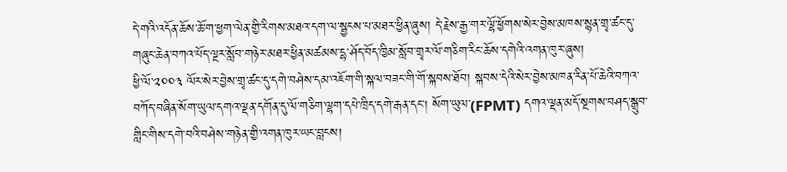དེ་གའི་འདོན་ཆོས་ཆོ་ག་ཕྱག་ལེན་གྱི་རིགས་མཐའ་དག་ལ་སྦྱངས་པ་མཐར་ཕྱིན་ཞུས། དེ་རྗེས་རྒྱ་གར་ལྷོ་ཕྱོགས་སེར་བྱེས་མཁས་སྙན་གྲྭ་ཚང་དུ་གཞུང་ཆེན་བཀའ་པོད་ལྔར་སློབ་གཉེར་མཐར་ཕྱིན་མཚམས་དྷ་ཤོད་བོད་ཁྱིམ་སློབ་གྲྭར་ལོ་གཅིག་རིང་ཆོས་དགེའི་འགན་ཁུར་ཞུས།
ཕྱི་ལོ་༢༠༠༣ ལོར་སེར་བྱེས་གྲྭ་ཚང་དུ་དགེ་བཤེས་དམ་འཇོག་གི་སྐལ་བཟང་གི་གོ་སྐབས་ཐོབ། སྐབས་དེའི་སེར་བྱེས་མཁན་རིན་པོ་ཆེའི་བཀའ་བཀོད་བཞིན་སོག་ཡུལ་དགའ་ལྡན་དགོན་དུ་ལོ་གཅིག་ལྷག་དཔེ་ཁྲིད་དགེ་རྒན་དང། སོག་ཡུལ་(FPMT) དགའ་ལྡན་མདོ་སྔགས་བཤད་སྒྲུབ་གླིང་གིས་དགེ་བའི་བཤེས་གཉེན་གྱི་འགན་ཁུར་ཡང་བླངས།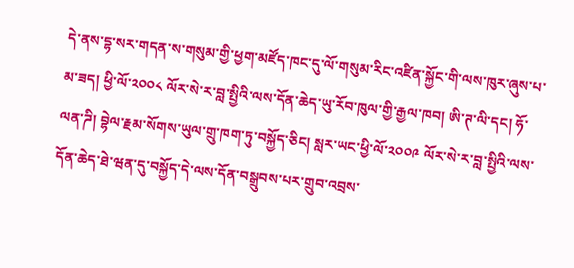དེ་ནས་དྷ་སར་གདན་ས་གསུམ་གྱི་ཕྱག་མཛོད་ཁང་དུ་ལོ་གསུམ་རིང་འཛིན་སྐྱོང་གི་ལས་ཁུར་ཞུས་པ་མ་ཟད། ཕྱི་ལོ་༢༠༠༨ ལོར་སེ་ར་བླ་སྤྱིའི་ལས་དོན་ཆེད་ཡུ་རོབ་ཁུལ་གྱི་རྒྱལ་ཁབ། ཨི་ཊ་ལི་དང། ཧོ་ལན་ཌི། བྷེལ་རྗམ་སོགས་ཡུལ་གྲུ་ཁག་ཏུ་བསྐྱོད་ཅིང། སླར་ཡང་ཕྱི་ལོ་༢༠༠༩ ལོར་སེ་ར་བླ་སྤྱིའི་ལས་དོན་ཆེད་ཐེ་ཝན་དུ་བསྐྱོད་དེ་ལས་དོན་བསྒྲུབས་པར་གྲུབ་འབྲས་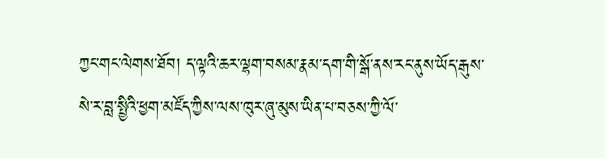ཀྱང་གང་ལེགས་ཐོབ། ད་ལྟའི་ཆར་ལྷག་བསམ་རྣམ་དག་གི་སྒོ་ནས་རང་ནུས་ཡོད་རྒུས་སེ་ར་བླ་སྤྱིའི་ཕྱག་མཛོད་ཀྱིས་ལས་ཁུར་ཞུ་མུས་ཡིན་པ་བཅས་ཀྱི་ལོ་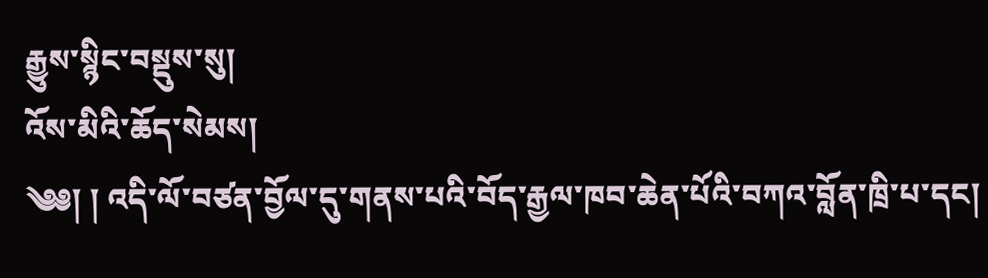རྒྱུས་སྙིང་བསྡུས་སུ།
འོས་མིའི་ཆོད་སེམས།
༄༅། ། འདི་ལོ་བཙན་བྱོལ་དུ་གནས་པའི་བོད་རྒྱལ་ཁབ་ཆེན་པོའི་བཀའ་བློན་ཁྲི་པ་དང།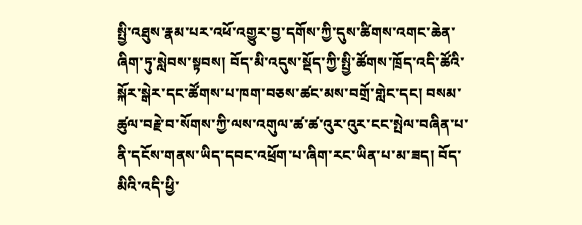སྤྱི་འཐུས་རྣམ་པར་འཕོ་འགྱུར་བྱ་དགོས་ཀྱི་དུས་ཚིགས་འགང་ཆེན་ཞིག་ཏུ་སླེབས་སྟབས། བོད་མི་འདུས་སྡོད་ཀྱི་སྤྱི་ཚོགས་ཁྲོད་འདི་ཚོའི་སྐོར་སྒེར་དང་ཚོགས་པ་ཁག་བཅས་ཚང་མས་བགྲོ་གླེང་དང། བསམ་ཚུལ་བརྗེ་བ་སོགས་ཀྱི་ལས་འགུལ་ཚ་ཚ་འུར་འུར་ངང་སྤེལ་བཞིན་པ་ནི་དངོས་གནས་ཡིད་དབང་འཕྲོག་པ་ཞིག་རང་ཡིན་པ་མ་ཟད། བོད་མིའི་འདི་ཕྱི་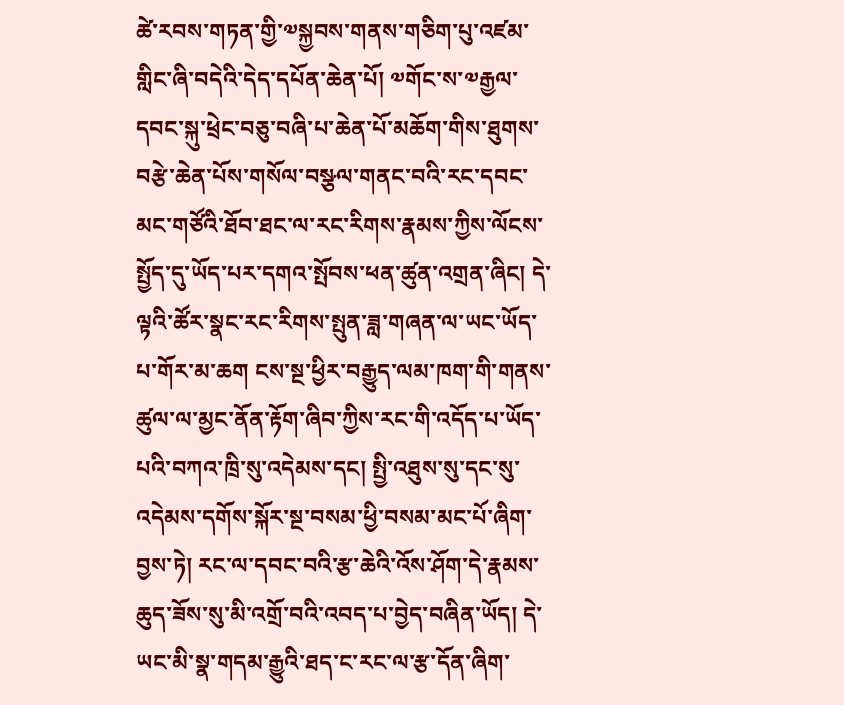ཚེ་རབས་གཏན་གྱི་༧སྐྱབས་གནས་གཅིག་པུ་འཛམ་གླིང་ཞི་བདེའི་དེད་དཔོན་ཆེན་པོ། ༧གོང་ས་༧རྒྱལ་དབང་སྐུ་ཕྲེང་བཅུ་བཞི་པ་ཆེན་པོ་མཆོག་གིས་ཐུགས་བརྩེ་ཆེན་པོས་གསོལ་བསྩལ་གནང་བའི་རང་དབང་མང་གཙོའི་ཐོབ་ཐང་ལ་རང་རིགས་རྣམས་ཀྱིས་ལོངས་སྤྱོད་དུ་ཡོད་པར་དགའ་སྤོབས་ཕན་ཚུན་འགྲན་ཞིང། དེ་ལྟའི་ཚོར་སྣང་རང་རིགས་སྤུན་ཟླ་གཞན་ལ་ཡང་ཡོད་པ་གོར་མ་ཆག ངས་སྔ་ཕྱིར་བརྒྱུད་ལམ་ཁག་གི་གནས་ཚུལ་ལ་མྱང་ནོན་རྟོག་ཞིབ་ཀྱིས་རང་གི་འདོད་པ་ཡོད་པའི་བཀའ་ཁྲི་སུ་འདེམས་དང། སྤྱི་འཐུས་སུ་དང་སུ་འདེམས་དགོས་སྐོར་སྔ་བསམ་ཕྱི་བསམ་མང་པོ་ཞིག་བྱས་ཏེ། རང་ལ་དབང་བའི་རྩ་ཆེའི་འོས་ཤོག་དེ་རྣམས་ཆུད་ཟོས་སུ་མི་འགྲོ་བའི་འབད་པ་བྱེད་བཞིན་ཡོད། དེ་ཡང་མི་སྣ་གདམ་རྒྱུའི་ཐད་ང་རང་ལ་རྩ་དོན་ཞིག་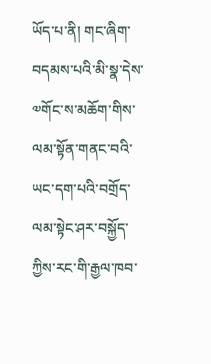ཡོད་པ་ནི། གང་ཞིག་བདམས་པའི་མི་སྣ་དེས་༧གོང་ས་མཆོག་གིས་ལམ་སྟོན་གནང་བའི་ཡང་དག་པའི་བགྲོད་ལམ་སྟེང་ཤར་བསྐྱོད་ཀྱིས་རང་གི་རྒྱལ་ཁབ་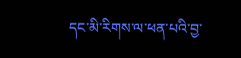དང་མི་རིགས་ལ་ཕན་པའི་བྱ་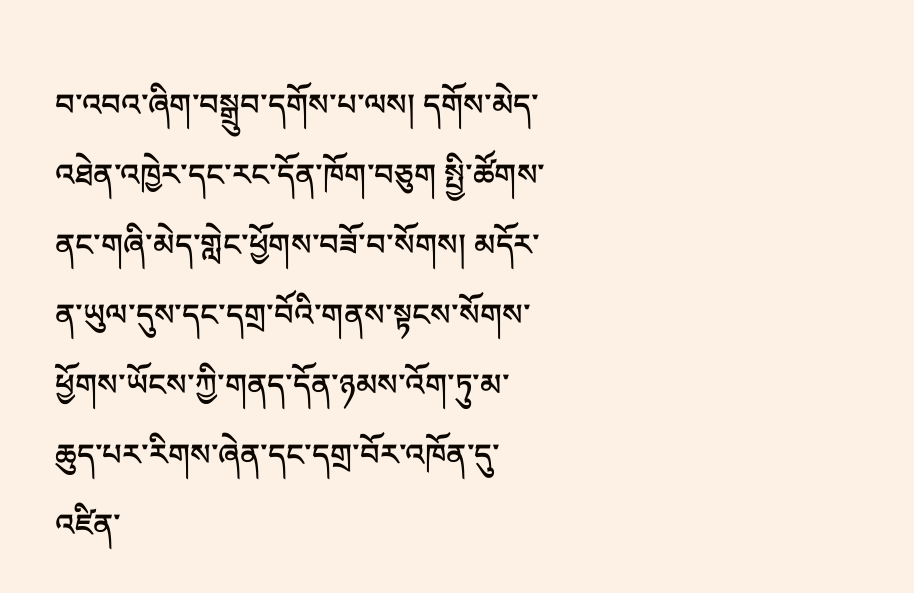བ་འབའ་ཞིག་བསྒྲུབ་དགོས་པ་ལས། དགོས་མེད་འཐེན་འཁྱེར་དང་རང་དོན་ཁོག་བཅུག སྤྱི་ཚོགས་ནང་གཞི་མེད་གླེང་ཕྱོགས་བཟོ་བ་སོགས། མདོར་ན་ཡུལ་དུས་དང་དགྲ་བོའི་གནས་སྟངས་སོགས་ཕྱོགས་ཡོངས་ཀྱི་གནད་དོན་ཉམས་འོག་ཏུ་མ་ཆུད་པར་རིགས་ཞེན་དང་དགྲ་བོར་འཁོན་དུ་འཛིན་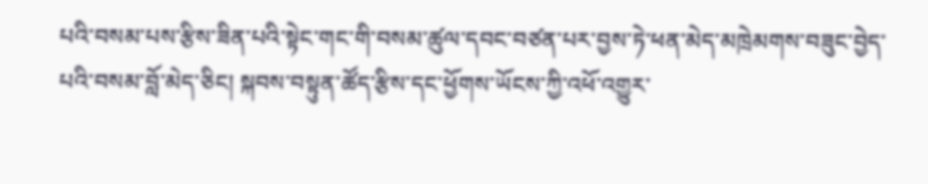པའི་བསམ་པས་རྩིས་ཟིན་པའི་སྟེང་གང་གི་བསམ་ཚུལ་དབང་བཙན་པར་བྱས་ཏེ་ཕན་མེད་མཁྲེམགས་བཟུང་བྱེད་པའི་བསམ་བློ་མེད་ཅིང། སྐབས་བསྟུན་ཚོད་རྩིས་དང་ཕྱོགས་ཡོངས་ཀྱི་འཕོ་འགྱུར་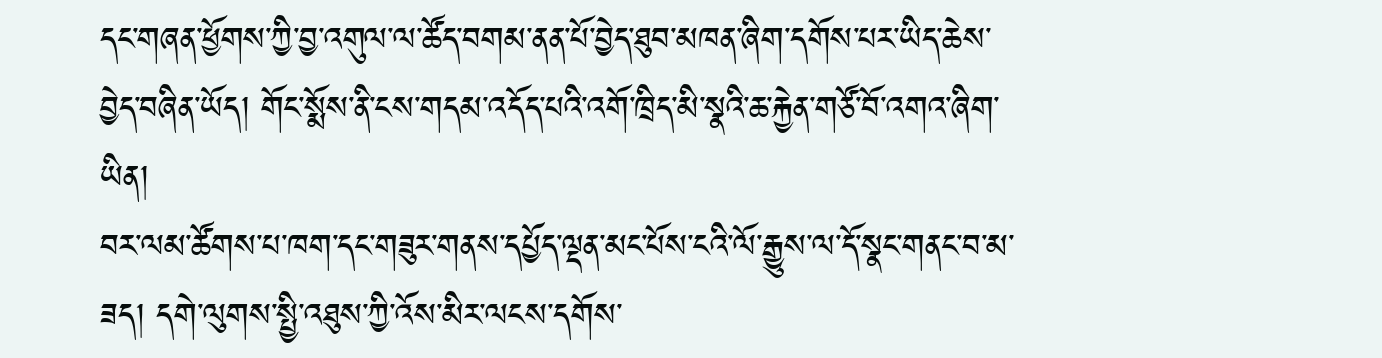དང་གཞན་ཕྱོགས་ཀྱི་བྱ་འགུལ་ལ་ཚོད་བགམ་ནན་པོ་བྱེད་ཐུབ་མཁན་ཞིག་དགོས་པར་ཡིད་ཆེས་བྱེད་བཞིན་ཡོད། གོང་སྨོས་ནི་ངས་གདམ་འདོད་པའི་འགོ་ཁྲིད་མི་སྣའི་ཆ་རྐྱེན་གཙོ་བོ་འགའ་ཞིག་ཡིན།
བར་ལམ་ཚོགས་པ་ཁག་དང་གཟུར་གནས་དཔྱོད་ལྡན་མང་པོས་ངའི་ལོ་རྒྱུས་ལ་དོ་སྣང་གནང་བ་མ་ཟད། དགེ་ལུགས་སྤྱི་འཐུས་ཀྱི་འོས་མིར་ལངས་དགོས་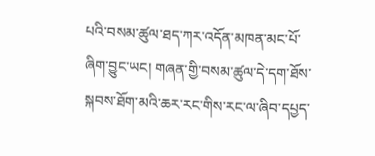པའི་བསམ་ཚུལ་ཐད་ཀར་འདོན་མཁན་མང་པོ་ཞིག་བྱུང་ཡང། གཞན་གྱི་བསམ་ཚུལ་དེ་དག་ཐོས་སྐབས་ཐོག་མའི་ཆར་རང་གིས་རང་ལ་ཞིབ་དཔྱད་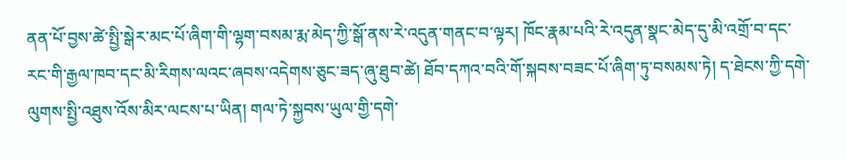ནན་པོ་བྱས་ཚེ་སྤྱི་སྒེར་མང་པོ་ཞིག་གི་ལྷག་བསམ་རྨ་མེད་ཀྱི་སྒོ་ནས་རེ་འདུན་གནང་བ་ལྟར། ཁོང་རྣམ་པའི་རེ་འདུན་སྣང་མེད་དུ་མི་འགྲོ་བ་དང་རང་གི་རྒྱལ་ཁབ་དང་མི་རིགས་ལའང་ཞབས་འདེགས་ཅུང་ཟད་ཞུ་ཐུབ་ཚེ། ཐོབ་དཀའ་བའི་གོ་སྐབས་བཟང་པོ་ཞིག་ཏུ་བསམས་ཏེ། ད་ཐེངས་ཀྱི་དགེ་ལུགས་སྤྱི་འཐུས་འོས་མིར་ལངས་པ་ཡིན། གལ་ཏེ་སྐྱབས་ཡུལ་གྱི་དགེ་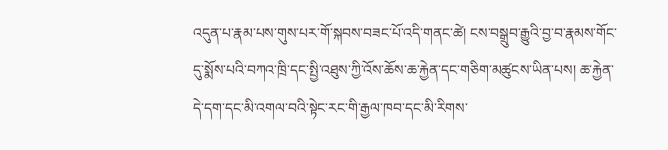འདུན་པ་རྣམ་པས་གུས་པར་གོ་སྐབས་བཟང་པོ་འདི་གནང་ཚེ། ངས་བསྒྲུབ་རྒྱུའི་བྱ་བ་རྣམས་གོང་དུ་སྨོས་པའི་བཀའ་ཁྲི་དང་སྤྱི་འཐུས་ཀྱི་འོས་ཆོས་ཆ་རྐྱེན་དང་གཅིག་མཚུངས་ཡིན་པས། ཆ་རྐྱེན་དེ་དག་དང་མི་འགལ་བའི་སྟེང་རང་གི་རྒྱལ་ཁབ་དང་མི་རིགས་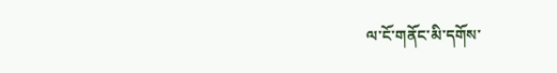ལ་ངོ་གནོང་མི་དགོས་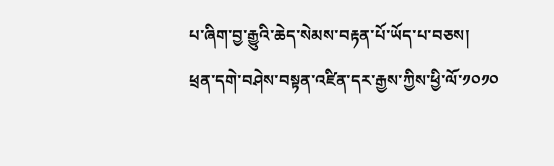པ་ཞིག་བྱ་རྒྱུའི་ཆེད་སེམས་བརྟན་པོ་ཡོད་པ་བཅས།
ཕྲན་དགེ་བཤེས་བསྟན་འཛིན་དར་རྒྱས་ཀྱིས་ཕྱི་ལོ་༡༠༡༠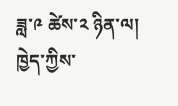ཟླ་༩ ཚེས་༢ ཉིན་ལ།
ཁྱེད་ཀྱིས་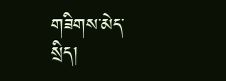གཟིགས་མེད་སྲིད།